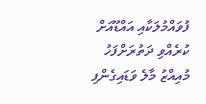ފުވައްމުލަކާއި އައްޑޫއަށް ކުރެއްވި ދަތުރަށްފަހު މުއިއްޒު މާލެ ވަޑައިގެންފި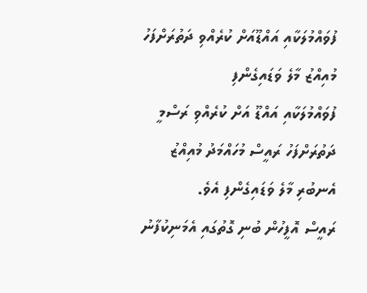ފުވައްމުލަކާއި އައްޑޫއަށް ކުރެއްވި ދަތުރަށްފަހު މުއިއްޒު މާލެ ވަޑައިގެންފި
ފުވައްމުލަކާއި އައްޑޫ އަށް ކުރެއްވި ރަސްމީ ދަތުރަށްފަހު ރައީސް މުހައްމަދު މުއިއްޒު އެނބުރި މާލެ ވަޑައިގެންފި އެވެ.
ރައީސް އޮފީހުން ބުނި ގޮތުގައި އެމަނިކުފާނު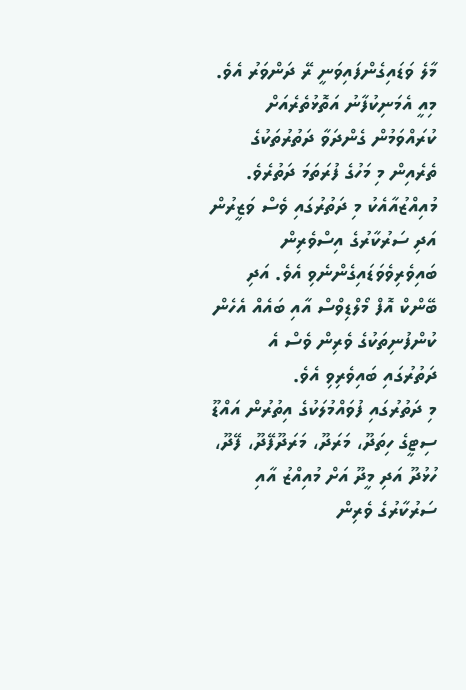މާލެ ވަޑައިގެންފައިވަނީ ރޭ ދަންވަރު އެވެ. މިއީ އެމަނިކުފާނު އަތޮޅުތެރެއަށް ކުރައްވަމުން ގެންދަވާ ދަތުރުތަކުގެ ތެރެއިން މި މަހުގެ ފުރަތަމަ ދަތުރެވެ.
މުއިއްޒުއާއެކު މި ދަތުރުގައި ވެސް ވަޒީރުން އަދި ސަރުކާރުގެ އިސްވެރިން ބައިވެރިވެވަޑައިގެންނެވި އެވެ. އަދި ބޭންކް އޮފް މޯލްޑިވްސް އާއި ބައެއް އެހެން ކުންފުނިތަކުގެ ވެރިން ވެސް އެ ދަތުރުގައި ބައިވެރިވި އެވެ.
މި ދަތުރުގައި ފުވައްމުލަކުގެ އިތުރުން އައްޑޫ ސިޓީގެ ހިތަދޫ، މަރަދޫ، މަރަދޫފޭދޫ، ފޭދޫ، ހުޅުދޫ އަދި މީދޫ އަށް މުއިއްޒު އާއި ސަރުކާރުގެ ވެރިން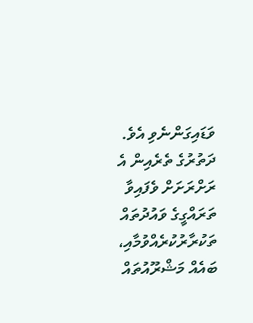ވަޑައިގަންނެވި އެވެ. ދަތުރުގެ ތެރެއިން އެ ރަށްރަށަށް ވެފައިވާ ތަރައްގީގެ ވައުދުތައް ތަކުރާރުކުރެއްވުމާއި، ބައެއް މަޝްރޫއުތައް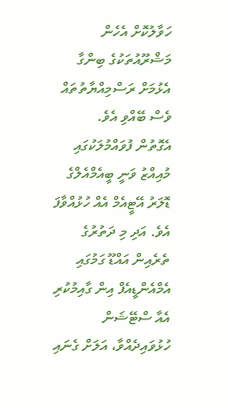ހަވާލުކޮށް އެހެން މަޝްރޫއުތަކުގެ ބިންގާ އެޅުމަށް ރަސްމިއްޔާތުތައް ވެސް ބޭއްވި އެވެ.
އެގޮތުން ފުވައްމުލަކުގައި މުއިއްޒު ވަނީ ބީއެމްއެލްގެ ޑޮލަރު އޭޓީއެމް އެއް ހުޅުއްވާފަ އެވެ. އަދި މި ދަތުރުގެ ތެރެއިން އައްޑޫ ގަމުގައި އެމްއެންޑީއެފް އިން ގާއިމުކުރި އެއާ ސްޓޭޝަން ހުޅުވައިދެއްވާ، އަލަށް ގެނައި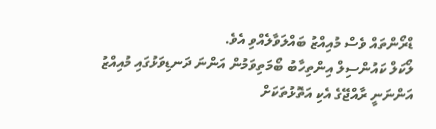ޑްރޯންތައް ވެސް މުއިއްޒު ބައްލަވާލެއްވި އެވެ.
ލޯކަލް ކައުންސިލް އިންތިހާބު ބޯމަތިވަމުން އަންނަ ދަނޑިވަޅުގައި މުއިއްޒު އަންނަނީ ރާއްޖޭގެ އެކި އަތޮޅުތަކަށް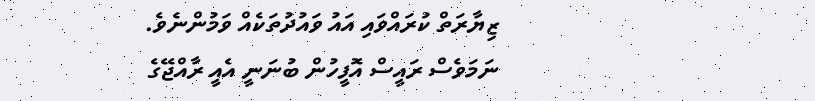ޒިޔާރަތް ކުރައްވައި އައު ވައުދުތަކެއް ވަމުންނެވެ.
ނަމަވެސް ރައީސް އޮފީހުން ބުނަނީ އެއީ ރާއްޖޭގެ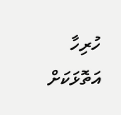ހުރިހާ އަތޮޅަކަށް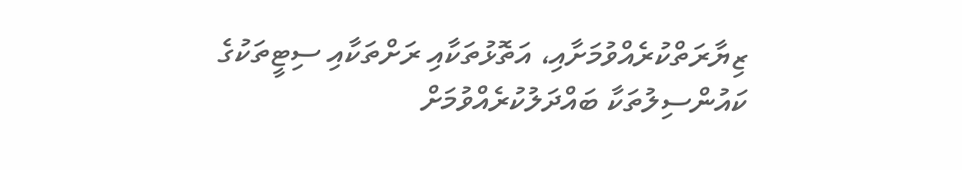ޒިޔާރަތްކުރެއްވުމަށާއި، އަތޮޅުތަކާއި ރަށްތަކާއި ސިޓީތަކުގެ ކައުންސިލުތަކާ ބައްދަލުކުރެއްވުމަށް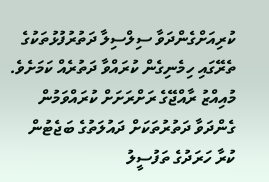ކުރިއަށްގެންދަވާ ސިލްސިލާ ދަތުރުފުޅުތަކުގެ ތެރޭގައި ހިމެނިގެން ކުރައްވާ ދަތުރެއް ކަމަށެވެ.
މުއިއްޒު ރާއްޖޭގެ ރަށްރަށަށް ކުރައްވަމުން ގެންދަވާ ދަތުރުތަކަށް ދައުލަތުގެ ބަޖެޓުން ކުރާ ހަރަދުގެ ތަފުސީލު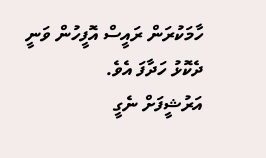ހާމަކުރަން ރައީސް އޮފީހުން ވަނީ ދެކޮޅު ހަދާފަ އެވެ.
އަރުޝީފަށް ނެގީ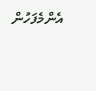އެންމެފަހުން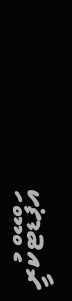އަޕްޑޭޓްކުރީ